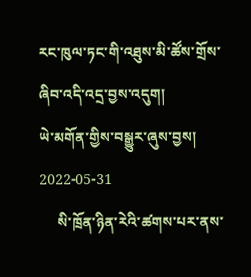རང་ཁུལ་ཏང་གི་འཐུས་མི་ཚོས་གྲོས་ཞིབ་འདི་འདྲ་བྱས་འདུག།
ཡེ་མགོན་གྱིས་བསྒྱུར་ཞུས་བྱས།        2022-05-31
     སི་ཁྲོན་ཉིན་རེའི་ཚགས་པར་ནས་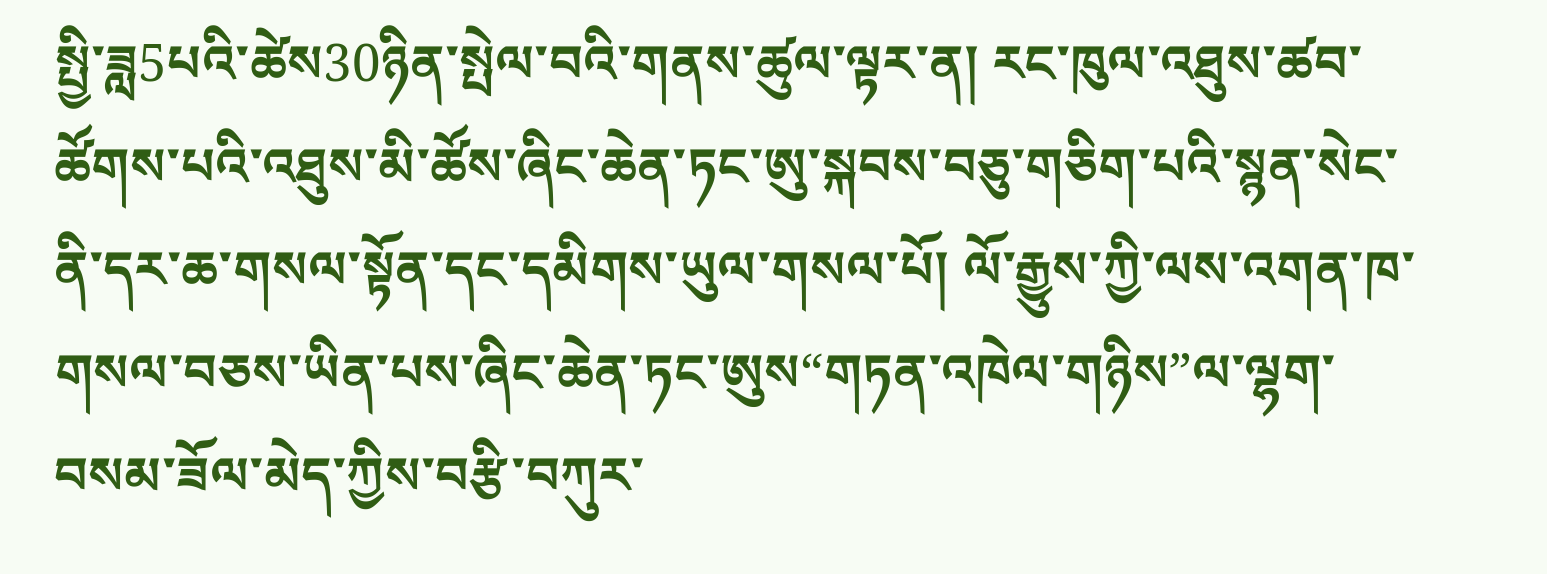སྤྱི་ཟླ5པའི་ཚེས30ཉིན་སྤེལ་བའི་གནས་ཚུལ་ལྟར་ན། རང་ཁུལ་འཐུས་ཚབ་ཚོགས་པའི་འཐུས་མི་ཚོས་ཞིང་ཆེན་ཏང་ཨུ་སྐབས་བཅུ་གཅིག་པའི་སྙན་སེང་ནི་དར་ཆ་གསལ་སྟོན་དང་དམིགས་ཡུལ་གསལ་པོ། ལོ་རྒྱུས་ཀྱི་ལས་འགན་ཁ་གསལ་བཅས་ཡིན་པས་ཞིང་ཆེན་ཏང་ཨུས“གཏན་འཁེལ་གཉིས”ལ་ལྷག་བསམ་ཟོལ་མེད་ཀྱིས་བརྩི་བཀུར་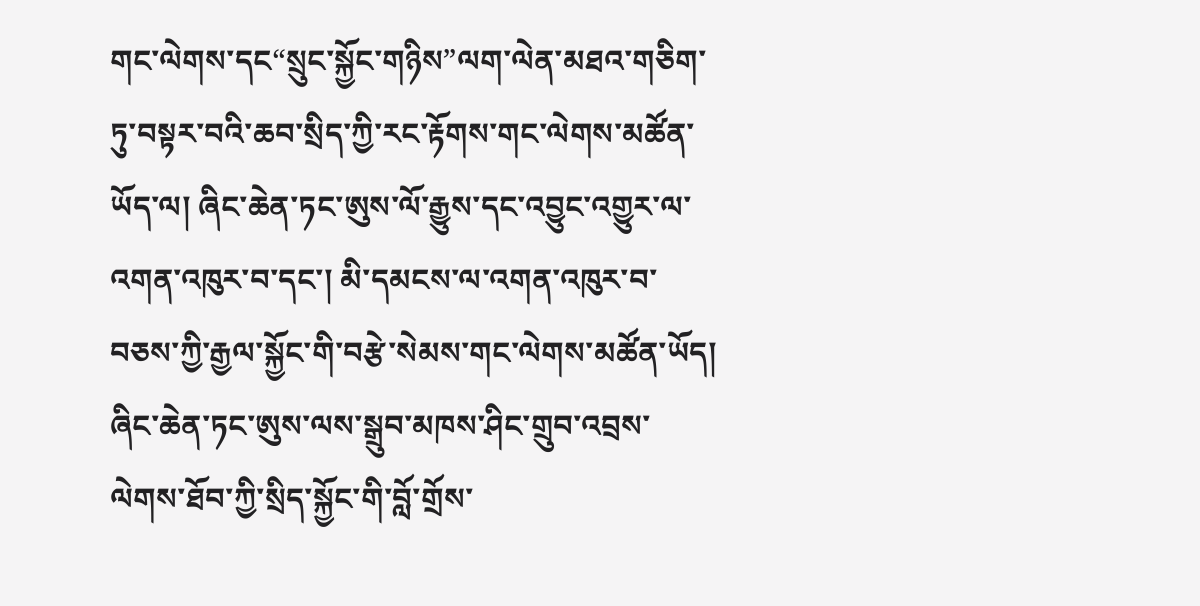གང་ལེགས་དང“སྲུང་སྐྱོང་གཉིས”ལག་ལེན་མཐའ་གཅིག་ཏུ་བསྟར་བའི་ཆབ་སྲིད་ཀྱི་རང་རྟོགས་གང་ལེགས་མཚོན་ཡོད་ལ། ཞིང་ཆེན་ཏང་ཨུས་ལོ་རྒྱུས་དང་འབྱུང་འགྱུར་ལ་འགན་འཁུར་བ་དང་། མི་དམངས་ལ་འགན་འཁུར་བ་བཅས་ཀྱི་རྒྱལ་སྐྱོང་གི་བརྩེ་སེམས་གང་ལེགས་མཚོན་ཡོད། ཞིང་ཆེན་ཏང་ཨུས་ལས་སྒྲུབ་མཁས་ཤིང་གྲུབ་འབྲས་ལེགས་ཐོབ་ཀྱི་སྲིད་སྐྱོང་གི་བློ་གྲོས་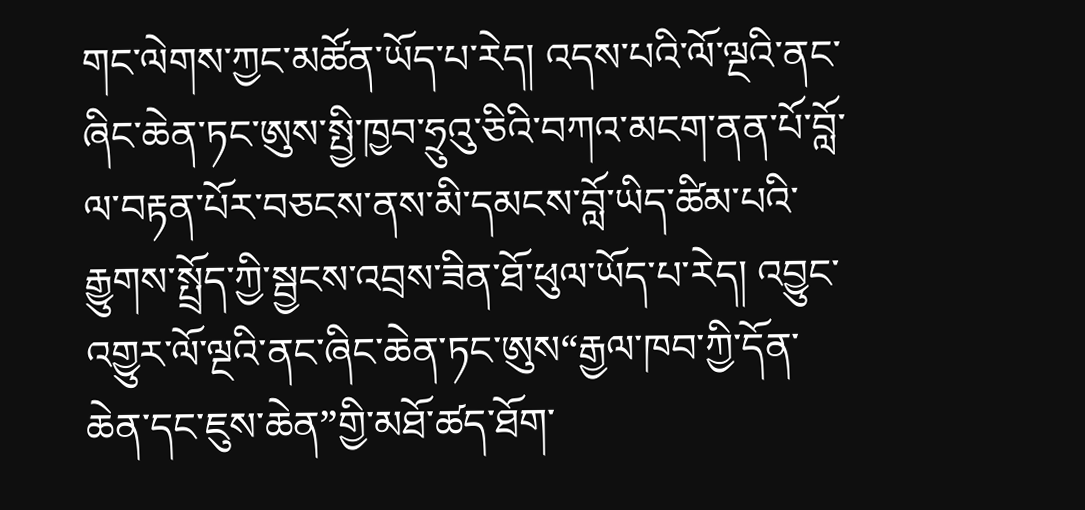གང་ལེགས་ཀྱང་མཚོན་ཡོད་པ་རེད། འདས་པའི་ལོ་ལྔའི་ནང་ཞིང་ཆེན་ཏང་ཨུས་སྤྱི་ཁྱབ་ཧྲུའུ་ཅིའི་བཀའ་མངག་ནན་པོ་བློ་ལ་བརྟན་པོར་བཅངས་ནས་མི་དམངས་བློ་ཡིད་ཚིམ་པའི་རྒྱུགས་སྤྲོད་ཀྱི་སྦྱངས་འབྲས་ཟིན་ཐོ་ཕུལ་ཡོད་པ་རེད། འབྱུང་འགྱུར་ལོ་ལྔའི་ནང་ཞིང་ཆེན་ཏང་ཨུས“རྒྱལ་ཁབ་ཀྱི་དོན་ཆེན་དང་ཇུས་ཆེན”གྱི་མཐོ་ཚད་ཐོག་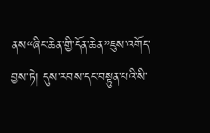ནས“ཞིང་ཆེན་གྱི་དོན་ཆེན”ཇུས་འགོད་བྱས་ཏེ། དུས་རབས་དང་བསྟུན་པའི་སི་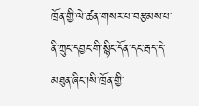ཁྲོན་གྱི་ལེ་ཚན་གསར་པ་བརྩམས་པ་ནི་ཀྲུང་དབྱང་གི་སྙིང་དོན་དང་རྦད་དེ་མཐུན་ཞིང་།སི་ཁྲོན་གྱི་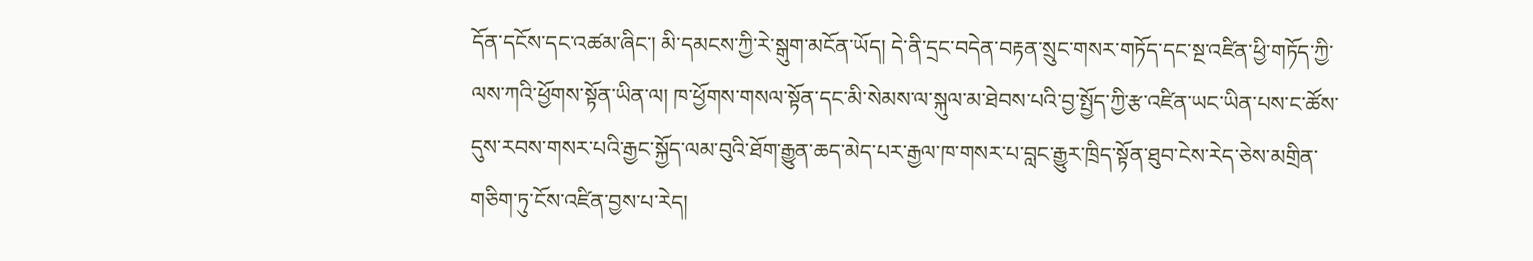དོན་དངོས་དང་འཚམ་ཞིང་། མི་དམངས་ཀྱི་རེ་སྒུག་མངོན་ཡོད། དེ་ནི་དྲང་བདེན་བརྟན་སྲུང་གསར་གཏོད་དང་སྔ་འཛིན་ཕྱི་གཏོད་ཀྱི་ལས་ཀའི་ཕྱོགས་སྟོན་ཡིན་ལ། ཁ་ཕྱོགས་གསལ་སྟོན་དང་མི་སེམས་ལ་སྐུལ་མ་ཐེབས་པའི་བྱ་སྤྱོད་ཀྱི་རྩ་འཛིན་ཡང་ཡིན་པས་ང་ཚོས་དུས་རབས་གསར་པའི་རྒྱང་སྐྱོད་ལམ་བུའི་ཐོག་རྒྱུན་ཆད་མེད་པར་རྒྱལ་ཁ་གསར་པ་བླང་རྒྱུར་ཁྲིད་སྟོན་ཐུབ་ངེས་རེད་ཅེས་མགྲིན་གཅིག་ཏུ་ངོས་འཛིན་བྱས་པ་རེད།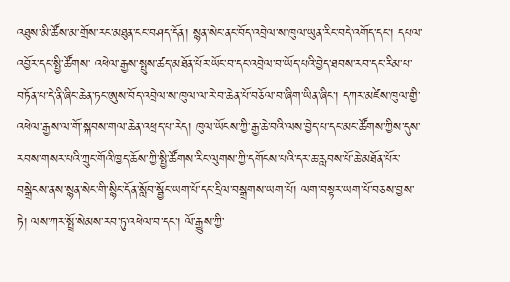འཐུས་མི་ཚོས་མ་གྲོས་རང་མཐུན་ངང་བཤད་དོན། སྙན་སེང་ནང་བོད་འབྲེལ་ས་ཁུལ་ཡུན་རིང་བདེ་འགོད་དང་། དཔལ་འབྱོར་དང་སྤྱི་ཚོགས་ འཕེལ་རྒྱས་སྤུས་ཚད་མཐོན་པོར་ཡོང་བ་དང་འབྲེལ་བ་ཡོད་པའི་བྱེད་ཐབས་རབ་དང་རིམ་པ་བཏོན་པ་དེ་ནི་ཞིང་ཆེན་ཏང་ཨུས་བོད་འབྲེལ་ས་ཁུལ་ལ་རེ་བ་ཆེན་པོ་བཅོལ་བ་ཞིག་ཡིན་ཞིང་། དཀར་མཛེས་ཁུལ་གྱི་འཕེལ་རྒྱས་ལ་གོ་སྐབས་གལ་ཆེན་འཕྲད་པ་རེད། ཁུལ་ཡོངས་ཀྱི་རྒྱ་ཆེ་བའི་ལས་བྱེད་པ་དང་མང་ཚོགས་ཀྱིས་དུས་རབས་གསར་པའི་ཀྲུང་གོའི་ཁྱད་ཆོས་ཀྱི་སྤྱི་ཚོགས་རིང་ལུགས་ཀྱི་དགོངས་པའི་དར་ཆ་རླབས་པོ་ཆེ་མཐོན་པོར་བསྒྲེངས་ནས་སྙན་སེང་གི་སྙིང་དོན་སློབ་སྦྱོང་ཡག་པོ་དང་དྲིལ་བསྒྲགས་ཡག་པོ། ལག་བསྟར་ཡག་པོ་བཅས་བྱས་ཏེ། ལས་ཀར་སྤྲོ་སེམས་རབ་ཏུ་འཕེལ་བ་དང་། ལོ་རྒྱུས་ཀྱི་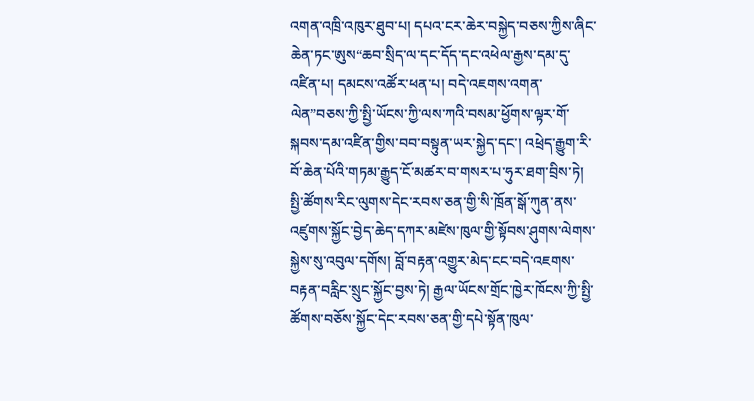འགན་འཁྲི་འཁུར་ཐུབ་པ། དཔའ་ངར་ཆེར་བསྐྱེད་བཅས་ཀྱིས་ཞིང་ཆེན་ཏང་ཨུས“ཆབ་སྲིད་ལ་དང་དོད་དང་འཕེལ་རྒྱས་དམ་དུ་འཛིན་པ། དམངས་འཚོར་ཕན་པ། བདེ་འཇགས་འགན་ལེན”བཅས་ཀྱི་སྤྱི་ཡོངས་ཀྱི་ལས་ཀའི་བསམ་ཕྱོགས་ལྟར་གོ་སྐབས་དམ་འཛིན་གྱིས་བབ་བསྟུན་ཡར་སྐྱེད་དང་། འཕྲེད་རྒྱུག་རི་བོ་ཆེན་པོའི་གཏམ་རྒྱུད་ངོ་མཚར་བ་གསར་པ་ཧུར་ཐག་བྲིས་ཏེ། སྤྱི་ཚོགས་རིང་ལུགས་དེང་རབས་ཅན་གྱི་སི་ཁྲོན་སྒོ་ཀུན་ནས་འཛུགས་སྐྱོང་བྱེད་ཆེད་དཀར་མཛེས་ཁུལ་གྱི་སྟོབས་ཤུགས་ལེགས་སྐྱེས་སུ་འབུལ་དགོས། བློ་བརྟན་འགྱུར་མེད་ངང་བདེ་འཇགས་བརྟན་བརླིང་སྲུང་སྐྱོང་བྱས་ཏེ། རྒྱལ་ཡོངས་གྲོང་ཁྱེར་ཁོངས་ཀྱི་སྤྱི་ཚོགས་བཅོས་སྐྱོང་དེང་རབས་ཅན་གྱི་དཔེ་སྟོན་ཁུལ་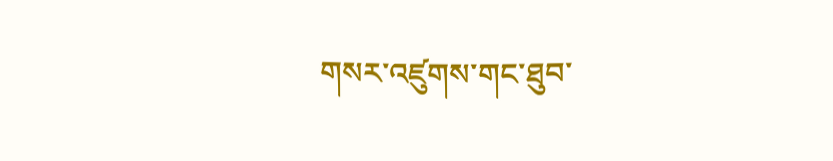གསར་འཛུགས་གང་ཐུབ་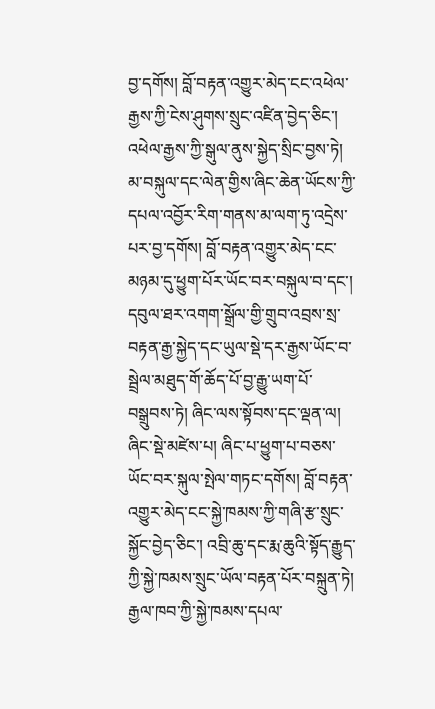བྱ་དགོས། བློ་བརྟན་འགྱུར་མེད་ངང་འཕེལ་རྒྱས་ཀྱི་ངེས་ཤུགས་སྲུང་འཛིན་བྱེད་ཅིང་། འཕེལ་རྒྱས་ཀྱི་སྒུལ་ནུས་སྐྱེད་སྲིང་བྱས་ཏེ། མ་བསྐུལ་དང་ལེན་གྱིས་ཞིང་ཆེན་ཡོངས་ཀྱི་དཔལ་འབྱོར་རིག་གནས་མ་ལག་ཏུ་འདྲེས་པར་བྱ་དགོས། བློ་བརྟན་འགྱུར་མེད་ངང་མཉམ་དུ་ཕྱུག་པོར་ཡོང་བར་བསྐུལ་བ་དང་། དབུལ་ཐར་འགག་སྒྲོལ་གྱི་གྲུབ་འབྲས་སྲ་བརྟན་རྒྱ་སྐྱེད་དང་ཡུལ་སྡེ་དར་རྒྱས་ཡོང་བ་སྦྲེལ་མཐུད་གོ་ཆོད་པོ་བྱ་རྒྱུ་ཡག་པོ་བསྒྲུབས་ཏེ། ཞིང་ལས་སྟོབས་དང་ལྡན་ལ། ཞིང་སྡེ་མཛེས་པ། ཞིང་པ་ཕྱུག་པ་བཅས་ཡོང་བར་སྐུལ་སྤེལ་གཏང་དགོས། བློ་བརྟན་འགྱུར་མེད་ངང་སྐྱེ་ཁམས་ཀྱི་གཞི་རྩ་སྲུང་སྐྱོང་བྱེད་ཅིང་། འབྲི་ཆུ་དང་རྨ་ཆུའི་སྟོད་རྒྱུད་ཀྱི་སྐྱེ་ཁམས་སྲུང་ཡོལ་བརྟན་པོར་བསྐྲུན་ཏེ། རྒྱལ་ཁབ་ཀྱི་སྐྱེ་ཁམས་དཔལ་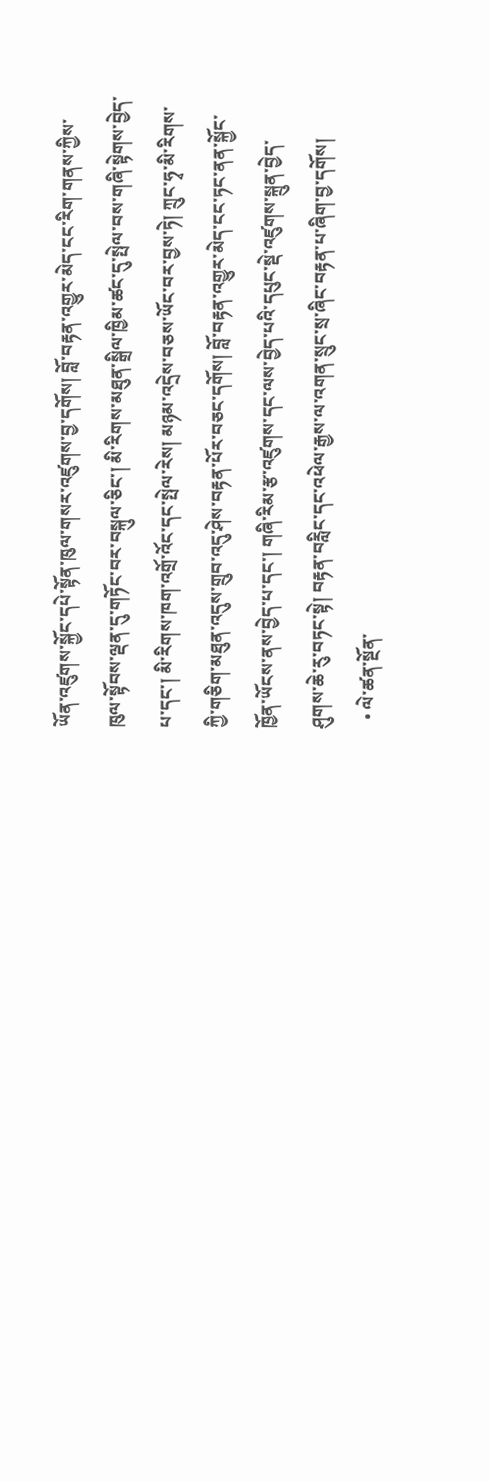ཡོན་འཛུགས་སྐྱོང་དཔེ་སྟོན་ཁུལ་གསར་འཛུགས་བྱ་དགོས། བློ་བརྟན་འགྱུར་མེད་ངང་རིག་གནས་ཀྱིས་ཁུལ་སྟོབས་ལྡན་དུ་གཏོང་བར་བསྐུལ་ཅིང་། མི་རིགས་མཐུན་སྒྲིལ་ཁྱིམ་ཚང་དུ་སྤེལ་བས་གཞི་སྟེགས་བྱེད་པ་དང་། མི་རིགས་ཁག་འགྲོ་འོང་དང་སྤེལ་རེས། མཉམ་འདྲེས་བཅས་ཡོང་བར་བྱས་ཏེ། ཀྲུང་ཧྭ་མི་རིགས་ཀྱི་གཅིག་མཐུན་འདུས་གྲུབ་འདུ་ཤེས་བརྟན་པོར་བཅང་དགོས། བློ་བརྟན་འགྱུར་མེད་ངང་ཏང་ནན་སྐྱོང་ཁྱོན་ཡོངས་ནས་བྱེད་པ་དང་། གཞི་རིམ་རྩ་འཛུགས་དང་ལས་བྱེད་པའི་དཔུང་སྡེ་འཛུགས་སྐྲུན་བྱེད་ཤུགས་ཆེ་རུ་བཏང་སྟེ། བརྟན་བརླིང་དང་འཕེལ་རྒྱས་ལ་འགན་སྲུང་སྲ་ཞིང་བརྟན་པ་ཞིག་བྱ་དགོས།
  • ལེ་ཚན་སྔོན་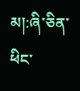མ།:ཞི་ཅིན་ཕིང་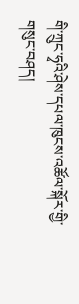གི་ཀྲུང་ཧྭའི་ཤེས་དཔལ་ཁུངས་འཚོལ་སྐོར་གྱི་གསུང་བཤད།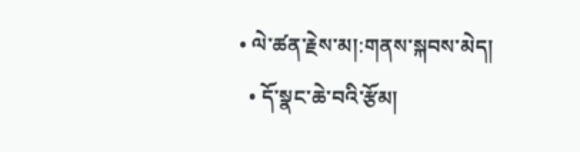• ལེ་ཚན་རྗེས་མ།:གནས་སྐབས་མེད།
  • དོ་སྣང་ཆེ་བའི་རྩོམ།